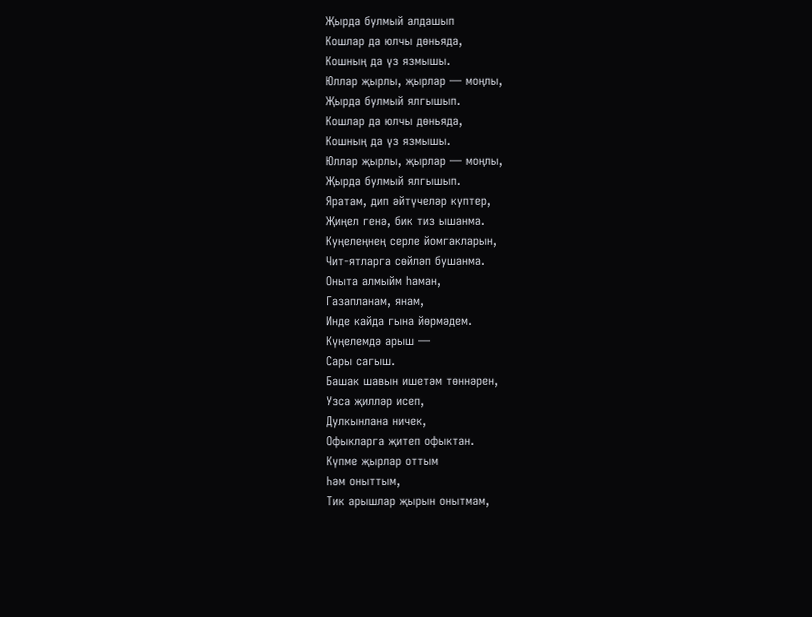Җырда булмый алдашып
Кошлар да юлчы дөньяда,
Кошның да үз язмышы.
Юллар җырлы, җырлар — моңлы,
Җырда булмый ялгышып.
Кошлар да юлчы дөньяда,
Кошның да үз язмышы.
Юллар җырлы, җырлар — моңлы,
Җырда булмый ялгышып.
Яратам, дип әйтүчеләр куптер,
Җиңел генә, бик тиз ышанма.
Куңелеңнең серле йомгакларын,
Чит-ятларга сөйләп бушанма.
Оныта алмыйм һаман,
Газапланам, янам,
Инде кайда гына йөрмәдем.
Күңелемдә арыш —
Сары сагыш.
Башак шавын ишетәм төннәрен,
Узса җилләр исеп,
Дулкынлана ничек,
Офыкларга җитеп офыктан.
Күпме җырлар оттым
Һәм оныттым,
Тик арышлар җырын онытмам,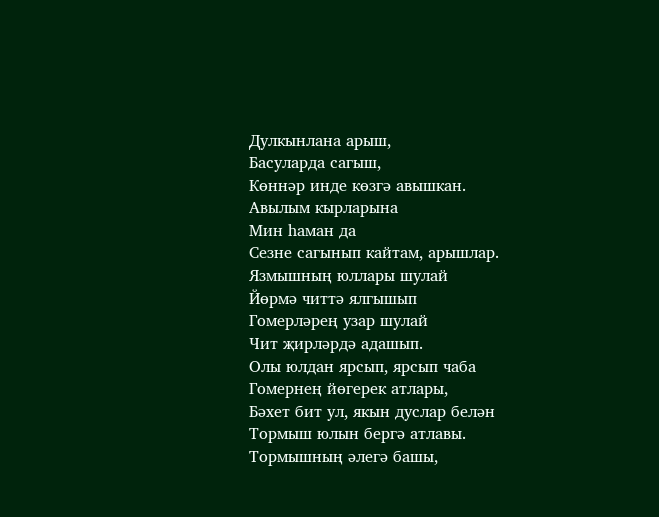Дулкынлана арыш,
Басуларда сагыш,
Көннәр инде көзгә авышкан.
Авылым кырларына
Мин һаман да
Сезне сагынып кайтам, арышлар.
Язмышның юллары шулай
Йөрмә читтә ялгышып
Гомерләрең узар шулай
Чит җирләрдә адашып.
Олы юлдан ярсып, ярсып чаба
Гомернең йөгерек атлары,
Бәхет бит ул, якын дуслар белән
Тормыш юлын бергә атлавы.
Тормышның әлегә башы,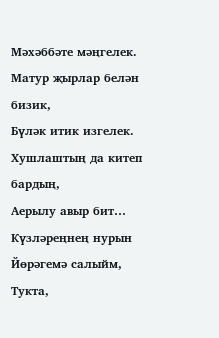Мәхәббәте мәңгелек.
Матур җырлар белән бизик,
Бүләк итик изгелек.
Хушлаштың да китеп бардың,
Аерылу авыр бит…
Күзләреңнең нурын
Йөрәгемә салыйм,
Тукта,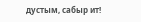дустым, сабыр ит!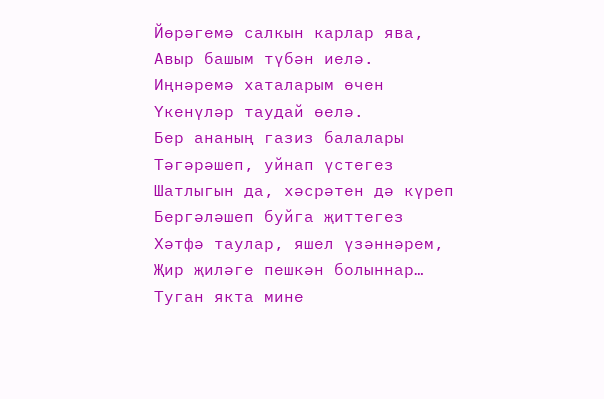Йөрәгемә салкын карлар ява,
Авыр башым түбән иелә.
Иңнәремә хаталарым өчен
Үкенүләр таудай өелә.
Бер ананың газиз балалары
Тәгәрәшеп, уйнап үстегез
Шатлыгын да, хәсрәтен дә күреп
Бергәләшеп буйга җиттегез
Хәтфә таулар, яшел үзәннәрем,
Җир җиләге пешкән болыннар…
Туган якта мине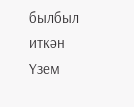былбыл иткән
Үзем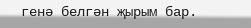генә белгән җырым бар.